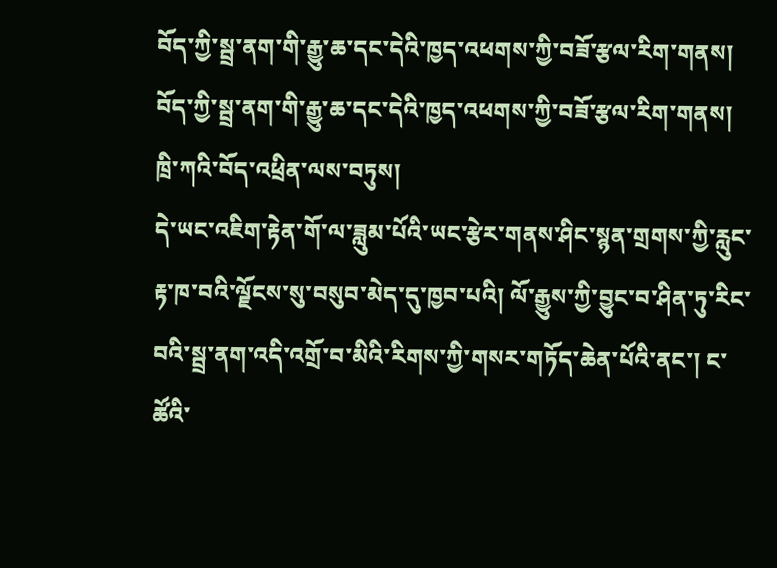བོད་ཀྱི་སྦྲ་ནག་གི་རྒྱུ་ཆ་དང་དེའི་ཁྱད་འཕགས་ཀྱི་བཟོ་རྩལ་རིག་གནས།
བོད་ཀྱི་སྦྲ་ནག་གི་རྒྱུ་ཆ་དང་དེའི་ཁྱད་འཕགས་ཀྱི་བཟོ་རྩལ་རིག་གནས།
ཁྲི་ཀའི་བོད་འཕྲིན་ལས་བཏུས།
དེ་ཡང་འཇིག་རྟེན་གོ་ལ་ཟླུམ་པོའི་ཡང་རྩེར་གནས་ཤིང་སྙན་གྲགས་ཀྱི་རླུང་རྟ་ཁ་བའི་ལྗོངས་སུ་བསུབ་མེད་དུ་ཁྱབ་པའི། ལོ་རྒྱུས་ཀྱི་བྱུང་བ་ཤིན་ཏུ་རིང་བའི་སྦྲ་ནག་འདི་འགྲོ་བ་མིའི་རིགས་ཀྱི་གསར་གཏོད་ཆེན་པོའི་ནང་། ང་ཚོའི་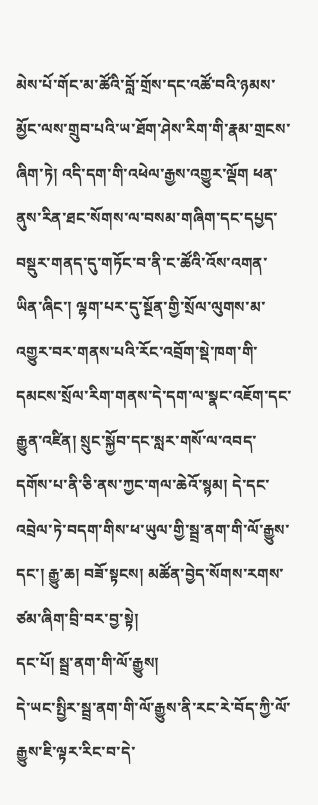མེས་པོ་གོང་མ་ཚོའི་བློ་གྲོས་དང་འཚོ་བའི་ཉམས་མྱོང་ལས་གྲུབ་པའི་ཡ་ཐོག་ཤེས་རིག་གི་རྣམ་གྲངས་ཞིག་ཏེ། འདི་དག་གི་འཕེལ་རྒྱས་འགྱུར་ལྡོག ཕན་ནུས་རིན་ཐང་སོགས་ལ་བསམ་གཞིག་དང་དཔྱད་བསྡུར་གནད་དུ་གཏོང་བ་ནི་ང་ཚོའི་འོས་འགན་ཡིན་ཞིང་། ལྷག་པར་དུ་སྔོན་གྱི་སྲོལ་ལུགས་མ་འགྱུར་བར་གནས་པའི་རོང་འབྲོག་སྡེ་ཁག་གི་དམངས་སྲོལ་རིག་གནས་དེ་དག་ལ་སྣང་འཇོག་དང་རྒྱུན་འཛིན། སྲུང་སྐྱོབ་དང་སླར་གསོ་ལ་འབད་དགོས་པ་ནི་ཅི་ནས་ཀྱང་གལ་ཆེའོ་སྙམ། དེ་དང་འབྲེལ་ཏེ་བདག་གིས་ཕ་ཡུལ་གྱི་སྦྲ་ནག་གི་ལོ་རྒྱུས་དང་། རྒྱུ་ཆ། བཟོ་སྟངས། མཚོན་བྱེད་སོགས་རགས་ཙམ་ཞིག་བྲི་བར་བྱ་སྟེ།
དང་པོ། སྦྲ་ནག་གི་ལོ་རྒྱུས།
དེ་ཡང་སྤྱིར་སྦྲ་ནག་གི་ལོ་རྒྱུས་ནི་རང་རེ་བོད་ཀྱི་ལོ་རྒྱུས་ཇི་ལྟར་རིང་བ་དེ་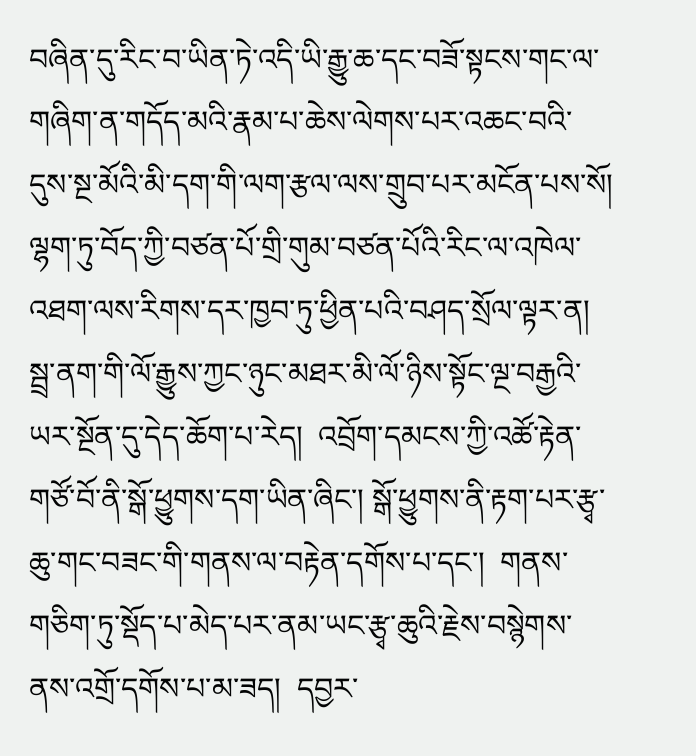བཞིན་དུ་རིང་བ་ཡིན་ཏེ་འདི་ཡི་རྒྱུ་ཆ་དང་བཟོ་སྟངས་གང་ལ་གཞིག་ན་གདོད་མའི་རྣམ་པ་ཆེས་ལེགས་པར་འཆང་བའི་དུས་སྔ་མོའི་མི་དག་གི་ལག་རྩལ་ལས་གྲུབ་པར་མངོན་པས་སོ།  ལྷག་ཏུ་བོད་ཀྱི་བཙན་པོ་གྲི་གུམ་བཙན་པོའི་རིང་ལ་འཁེལ་འཐག་ལས་རིགས་དར་ཁྱབ་ཏུ་ཕྱིན་པའི་བཤད་སྲོལ་ལྟར་ན། སྦྲ་ནག་གི་ལོ་རྒྱུས་ཀྱང་ཉུང་མཐར་མི་ལོ་ཉིས་སྟོང་ལྔ་བརྒྱའི་ཡར་སྔོན་དུ་དེད་ཆོག་པ་རེད།  འབྲོག་དམངས་ཀྱི་འཚོ་རྟེན་གཙོ་བོ་ནི་སྒོ་ཕྱུགས་དག་ཡིན་ཞིང་། སྒོ་ཕྱུགས་ནི་རྟག་པར་རྩྭ་ཆུ་གང་བཟང་གི་གནས་ལ་བརྟེན་དགོས་པ་དང་།  གནས་གཅིག་ཏུ་སྡོད་པ་མེད་པར་ནམ་ཡང་རྩྭ་ཆུའི་རྗེས་བསྙེགས་ནས་འགྲོ་དགོས་པ་མ་ཟད།  དབྱར་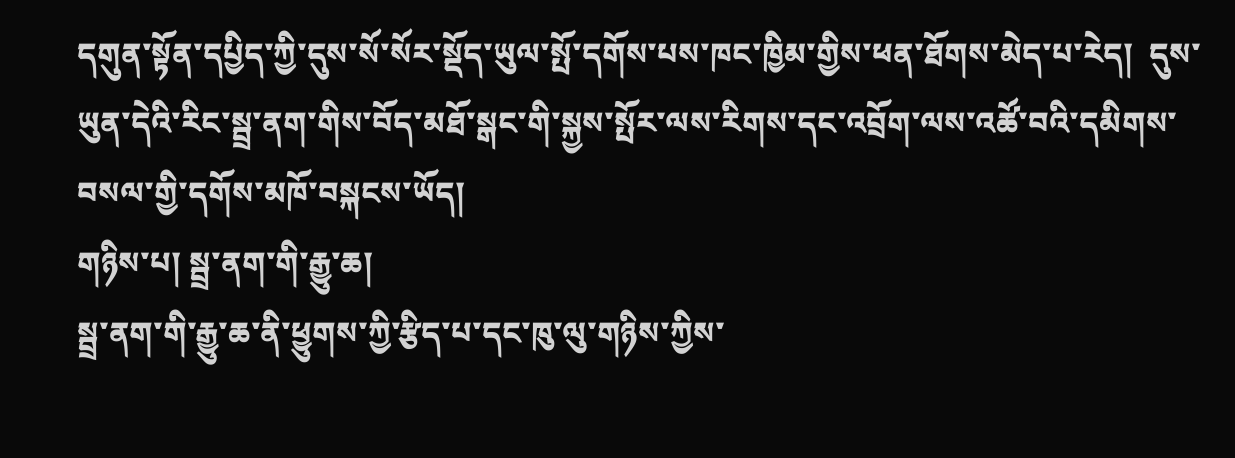དགུན་སྟོན་དཔྱིད་ཀྱི་དུས་སོ་སོར་སྡོད་ཡུལ་སྤོ་དགོས་པས་ཁང་ཁྱིམ་གྱིས་ཕན་ཐོགས་མེད་པ་རེད།  དུས་ཡུན་དེའི་རིང་སྦྲ་ནག་གིས་བོད་མཐོ་སྒང་གི་སྐྱས་སྤོར་ལས་རིགས་དང་འབྲོག་ལས་འཚོ་བའི་དམིགས་བསལ་གྱི་དགོས་མཁོ་བསྐངས་ཡོད།
གཉིས་པ། སྦྲ་ནག་གི་རྒྱུ་ཆ།
སྦྲ་ནག་གི་རྒྱུ་ཆ་ནི་ཕྱུགས་ཀྱི་རྩིད་པ་དང་ཁུ་ལུ་གཉིས་ཀྱིས་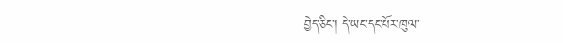བྱེད་ཅིང་། དེ་ཡང་དང་པོར་ཁུལ་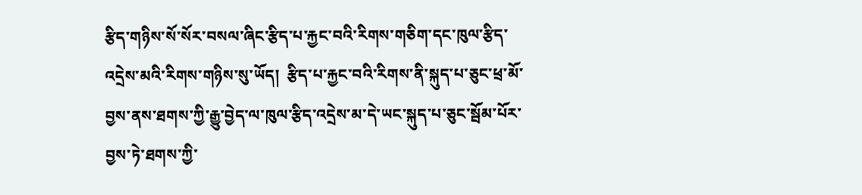རྩིད་གཉིས་སོ་སོར་བསལ་ཞིང་རྩིད་པ་རྐྱང་བའི་རིགས་གཅིག་དང་ཁུལ་རྩིད་འདྲེས་མའི་རིགས་གཉིས་སུ་ཡོད།  རྩིད་པ་རྐྱང་བའི་རིགས་ནི་སྐུད་པ་ཅུང་ཕྲ་མོ་བྱས་ནས་ཐགས་ཀྱི་རྒྱུ་བྱེད་ལ་ཁུལ་རྩིད་འདྲེས་མ་དེ་ཡང་སྐུད་པ་ཅུང་སྦོམ་པོར་བྱས་ཏེ་ཐགས་ཀྱི་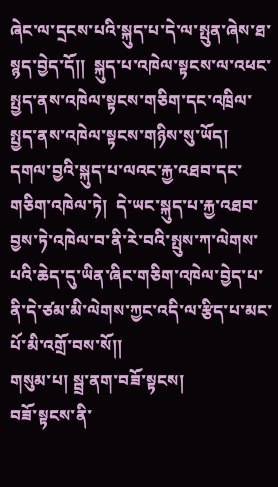ཞེང་ལ་དྲངས་པའི་སྐུད་པ་དེ་ལ་སྤུན་ཞེས་ཐ་སྙད་བྱེད་དོ།།  སྐུད་པ་འཁེལ་སྟངས་ལ་འཕང་སྤྱད་ནས་འཁེལ་སྟངས་གཅིག་དང་འཁྲིལ་སྤྱད་ནས་འཁེལ་སྟངས་གཉིས་སུ་ཡོད།  དགལ་བྱའི་སྐུད་པ་ལའང་རྐྱ་འཐབ་དང་གཅིག་འཁེལ་ཏེ།  དེ་ཡང་སྐུད་པ་རྐྱ་འཐབ་བྱས་ཏེ་འཁེལ་བ་ནི་རེ་བའི་སྤུས་ཀ་ལེགས་པའི་ཆེད་དུ་ཡིན་ཞིང་གཅིག་འཁེལ་བྱེད་པ་ནི་དེ་ཙམ་མི་ལེགས་ཀྱང་འདི་ལ་རྩིད་པ་མང་པོ་མི་འགྲོ་བས་སོ།།
གསུམ་པ། སྦྲ་ནག་བཟོ་སྟངས།
བཟོ་སྟངས་ནི་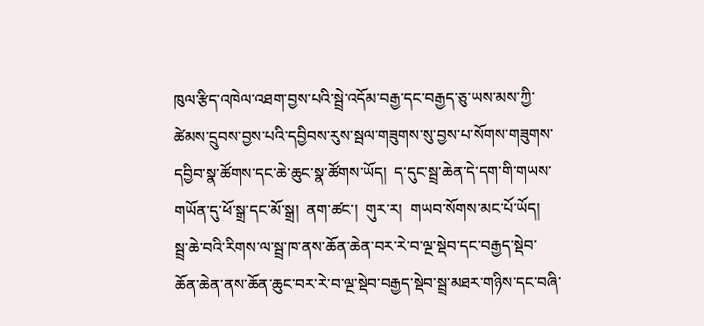ཁུལ་རྩིད་འཁེལ་འཐག་བྱས་པའི་སྦྲེ་འདོམ་བརྒྱ་དང་བརྒྱད་ཅུ་ཡས་མས་ཀྱི་ཚེམས་དྲུབས་བྱས་པའི་དབྱིབས་རུས་སྦལ་གཟུགས་སུ་བྱས་པ་སོགས་གཟུགས་དབྱིབ་སྣ་ཚོགས་དང་ཆེ་ཆུང་སྣ་ཚོགས་ཡོད།  ད་དུང་སྦྲ་ཆེན་དེ་དག་གི་གཡས་གཡོན་དུ་ཕོ་སྒྲ་དང་མོ་སྒྲ།  ནག་ཚང་།  གུར་ར།  གཡབ་སོགས་མང་པོ་ཡོད།  སྦྲ་ཆེ་བའི་རིགས་ལ་སྦྲ་ཁ་ནས་ཆོན་ཆེན་བར་རེ་བ་ལྔ་སྡེབ་དང་བརྒྱད་སྡེབ་ཆོན་ཆེན་ནས་ཆོན་ཆུང་བར་རེ་བ་ལྔ་སྡེབ་བརྒྱད་སྡེབ་སྦྲ་མཐར་གཉིས་དང་བཞི་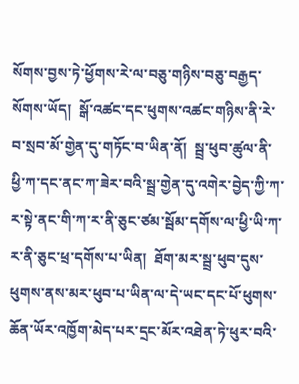སོགས་བྱས་ཏེ་ཕྱོགས་རེ་ལ་བཅུ་གཉིས་བཅུ་བརྒྱད་སོགས་ཡོད།  སྒོ་འཚང་དང་ཕུགས་འཚང་གཉིས་ནི་རེ་བ་སྲབ་མོ་གྱེན་དུ་གཏོང་བ་ཡིན་ནོ།  སྦྲ་ཕུབ་ཚུལ་ནི་ཕྱི་ཀ་དང་ནང་ཀ་ཟེར་བའི་སྦྲ་གྱེན་དུ་འགེར་བྱེད་ཀྱི་ཀ་ར་སྟེ་ནང་གི་ཀ་ར་ནི་ཅུང་ཙམ་སྦོམ་དགོས་ལ་ཕྱི་ཡི་ཀ་ར་ནི་ཅུང་ཕྲ་དགོས་པ་ཡིན།  ཐོག་མར་སྦྲ་ཕུབ་དུས་ཕུགས་ནས་མར་ཕུབ་པ་ཡིན་ལ་དེ་ཡང་དང་པོ་ཕུགས་ཆོན་ཡོར་འཁྱོག་མེད་པར་དྲང་མོར་འཐེན་ཏེ་ཕུར་བའི་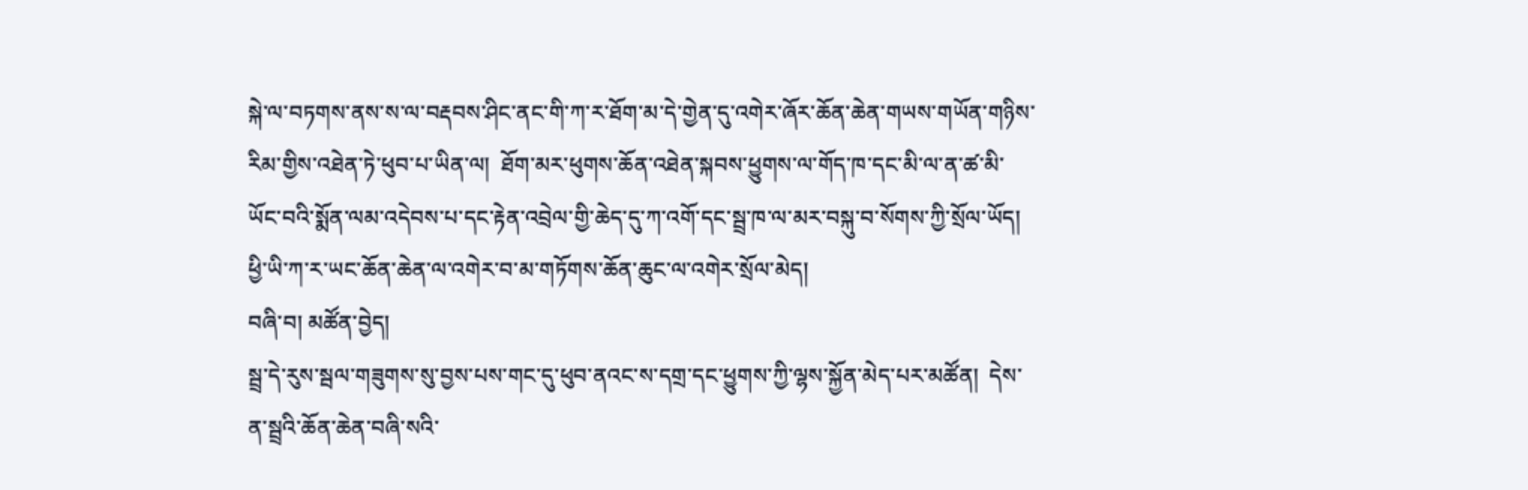སྐེ་ལ་བཏགས་ནས་ས་ལ་བརྡབས་ཤིང་ནང་གི་ཀ་ར་ཐོག་མ་དེ་གྱེན་དུ་འགེར་ཞོར་ཆོན་ཆེན་གཡས་གཡོན་གཉིས་རིམ་གྱིས་འཐེན་ཏེ་ཕུབ་པ་ཡིན་ལ།  ཐོག་མར་ཕུགས་ཆོན་འཐེན་སྐབས་ཕྱུགས་ལ་གོད་ཁ་དང་མི་ལ་ན་ཚ་མི་ཡོང་བའི་སྨོན་ལམ་འདེབས་པ་དང་རྟེན་འབྲེལ་གྱི་ཆེད་དུ་ཀ་འགོ་དང་སྦྲ་ཁ་ལ་མར་བསྐུ་བ་སོགས་ཀྱི་སྲོལ་ཡོད།  ཕྱི་ཡི་ཀ་ར་ཡང་ཆོན་ཆེན་ལ་འགེར་བ་མ་གཏོགས་ཆོན་ཆུང་ལ་འགེར་སྲོལ་མེད།
བཞི་བ། མཚོན་བྱེད།
སྦྲ་དེ་རུས་སྦལ་གཟུགས་སུ་བྱས་པས་གང་དུ་ཕུབ་ནའང་ས་དགྲ་དང་ཕྱུགས་ཀྱི་ལྷས་སྐྱོན་མེད་པར་མཚོན།  དེས་ན་སྦྲའི་ཆོན་ཆེན་བཞི་སའི་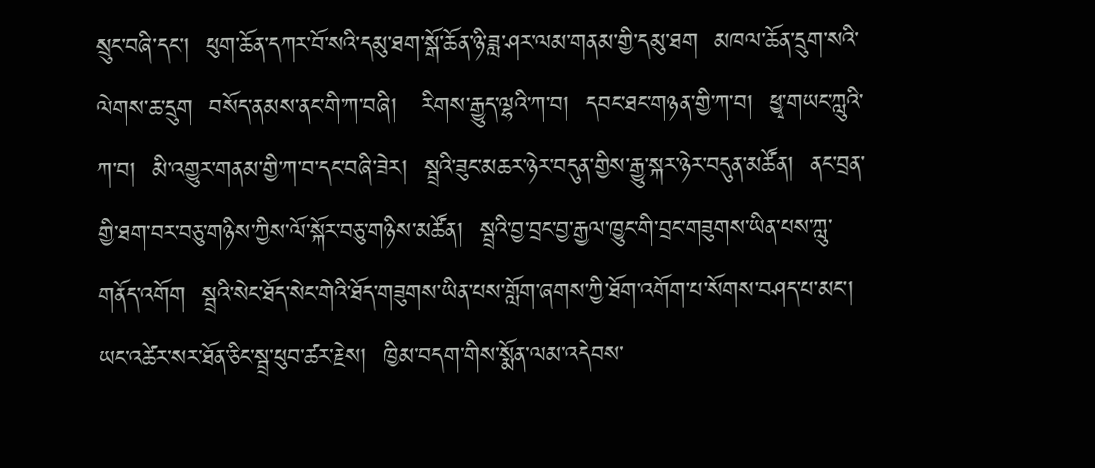སྲུང་བཞི་དང་།  ཕུག་ཆོན་དཀར་བོ་སའི་དམུ་ཐག་སྒོ་ཆོན་ཉི་ཟླ་ཤར་ལམ་གནམ་གྱི་དམུ་ཐག  མཁལ་ཆོན་དྲུག་སའི་ལེགས་ཆ་དྲུག  བསོད་ནམས་ནང་གི་ཀ་བཞི།   རིགས་རྒྱུད་ལྷའི་ཀ་བ།  དབང་ཐང་གཉན་གྱི་ཀ་བ།  ཕྱྭ་གཡང་ཀླུའི་ཀ་བ།  མི་འགྱུར་གནམ་གྱི་ཀ་བ་དང་བཞི་ཟེར།  སྦྲའི་ཟུང་མཆར་ཉེར་བདུན་གྱིས་རྒྱུ་སྐར་ཉེར་བདུན་མཚོན།  ནང་བྲན་གྱི་ཐག་བར་བཅུ་གཉིས་ཀྱིས་ལོ་སྐོར་བཅུ་གཉིས་མཚོན།  སྦྲའི་བྱ་བྲང་བྱ་རྒྱལ་ཁྱུང་གི་བྲང་གཟུགས་ཡིན་པས་ཀླུ་གནོད་འགོག  སྦྲའི་སེང་ཐོད་སེང་གེའི་ཐོད་གཟུགས་ཡིན་པས་གློག་ཞགས་ཀྱི་ཐོག་འགོག་པ་སོགས་བཤད་པ་མང་།  ཡང་འཚེར་སར་ཐོན་ཅིང་སྦྲ་ཕུབ་ཚར་རྗེས།  ཁྱིམ་བདག་གིས་སྨོན་ལམ་འདེབས་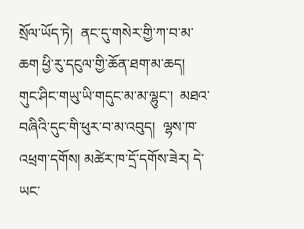སྲོལ་ཡོད་ཏེ།  ནང་དུ་གསེར་གྱི་ཀ་བ་མ་ཆག ཕྱི་རུ་དངུལ་གྱི་ཆོན་ཐག་མ་ཆད།  གུང་ཤིང་གཡུ་ཡི་གདུང་མ་མ་ལྷུང་།  མཐའ་བཞིའི་དུང་གི་ཕུར་བ་མ་འབུད།  ལྷས་ཁ་འཕྲག་དགོས། མཚེར་ཁ་དྲོ་དགོས་ཟེར། དེ་ཡང་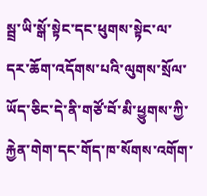སྦྲ་ཡི་སྒོ་སྟེང་དང་ཕུགས་སྟེང་ལ་དར་ཆོག་འདོགས་པའི་ལུགས་སྲོལ་ཡོད་ཅིང་དེ་ནི་གཙོ་བོ་མི་ཕྱུགས་ཀྱི་རྐྱེན་གེག་དང་གོད་ཁ་སོགས་འགོག་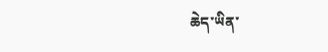ཆེད་ཡིན་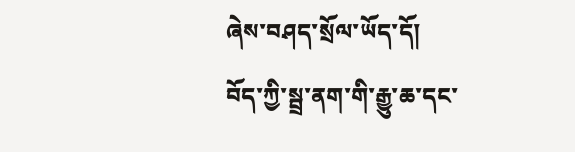ཞེས་བཤད་སྲོལ་ཡོད་དོ།
བོད་ཀྱི་སྦྲ་ནག་གི་རྒྱུ་ཆ་དང་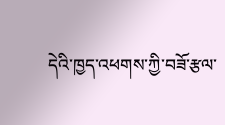དེའི་ཁྱད་འཕགས་ཀྱི་བཟོ་རྩལ་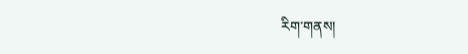རིག་གནས།